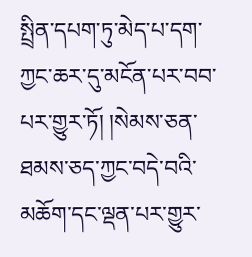སྤྲིན་དཔག་ཏུ་མེད་པ་དག་ཀྱང་ཆར་དུ་མངོན་པར་བབ་པར་གྱུར་ཏོ། །སེམས་ཅན་ཐམས་ཅད་ཀྱང་བདེ་བའི་མཆོག་དང་ལྡན་པར་གྱུར་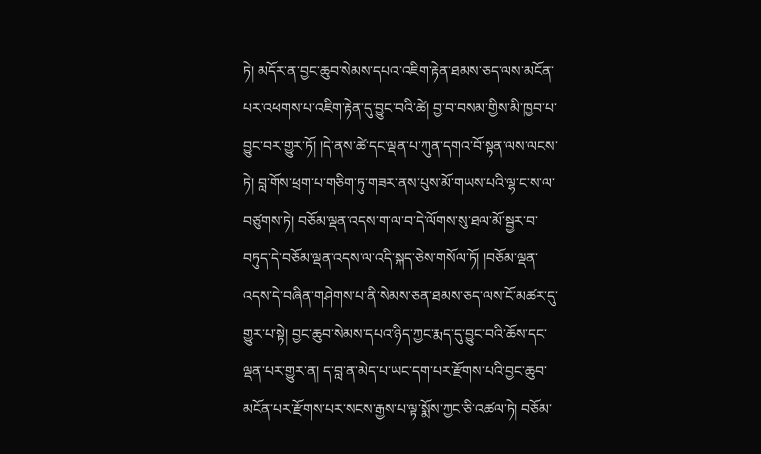ཏེ། མདོར་ན་བྱང་ཆུབ་སེམས་དཔའ་འཇིག་རྟེན་ཐམས་ཅད་ལས་མངོན་པར་འཕགས་པ་འཇིག་རྟེན་དུ་བྱུང་བའི་ཚེ། བྱ་བ་བསམ་གྱིས་མི་ཁྱབ་པ་བྱུང་བར་གྱུར་ཏོ། །དེ་ནས་ཚེ་དང་ལྡན་པ་ཀུན་དགའ་བོ་སྟན་ལས་ལངས་ཏེ། བླ་གོས་ཕྲག་པ་གཅིག་ཏུ་གཟར་ནས་པུས་མོ་གཡས་པའི་ལྷ་ང་ས་ལ་བཙུགས་ཏེ། བཅོམ་ལྡན་འདས་ག་ལ་བ་དེ་ལོགས་སུ་ཐལ་མོ་སྦྱར་བ་བཏུད་དེ་བཅོམ་ལྡན་འདས་ལ་འདི་སྐད་ཅེས་གསོལ་ཏོ། །བཅོམ་ལྡན་འདས་དེ་བཞིན་གཤེགས་པ་ནི་སེམས་ཅན་ཐམས་ཅད་ལས་ངོ་མཚར་དུ་གྱུར་པ་སྟེ། བྱང་ཆུབ་སེམས་དཔའ་ཉིད་ཀྱང་རྨད་དུ་བྱུང་བའི་ཆོས་དང་ལྡན་པར་གྱུར་ན། ད་བླ་ན་མེད་པ་ཡང་དག་པར་རྫོགས་པའི་བྱང་ཆུབ་མངོན་པར་རྫོགས་པར་སངས་རྒྱས་པ་ལྟ་སྨོས་ཀྱང་ཅི་འཚལ་ཏེ། བཅོམ་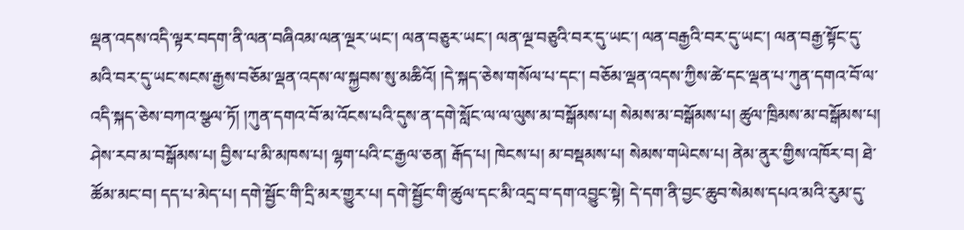ལྡན་འདས་འདི་ལྟར་བདག་ནི་ལན་བཞིའམ་ལན་ལྔར་ཡང་། ལན་བཅུར་ཡང་། ལན་ལྔ་བཅུའི་བར་དུ་ཡང་། ལན་བརྒྱའི་བར་དུ་ཡང་། ལན་བརྒྱ་སྟོང་དུ་མའི་བར་དུ་ཡང་སངས་རྒྱས་བཅོམ་ལྡན་འདས་ལ་སྐྱབས་སུ་མཆིའོ། །དེ་སྐད་ཅེས་གསོལ་པ་དང་། བཅོམ་ལྡན་འདས་ཀྱིས་ཚེ་དང་ལྡན་པ་ཀུན་དགའ་བོ་ལ་འདི་སྐད་ཅེས་བཀའ་སྩལ་ཏོ། །ཀུན་དགའ་བོ་མ་འོངས་པའི་དུས་ན་དགེ་སློང་ལ་ལ་ལུས་མ་བསྒོམས་པ། སེམས་མ་བསྒོམས་པ། ཚུལ་ཁྲིམས་མ་བསྒོམས་པ། ཤེས་རབ་མ་བསྒོམས་པ། བྱིས་པ་མི་མཁས་པ། ལྷག་པའི་ང་རྒྱལ་ཅན། རྒོད་པ། ཁེངས་པ། མ་བསྡམས་པ། སེམས་གཡེངས་པ། ནེམ་ནུར་གྱིས་འཁོར་བ། ཐེ་ཚོམ་མང་བ། དད་པ་མེད་པ། དགེ་སྦྱོང་གི་དྲི་མར་གྱུར་པ། དགེ་སྦྱོང་གི་ཚུལ་དང་མི་འདྲ་བ་དག་འབྱུང་སྟེ། དེ་དག་ནི་བྱང་ཆུབ་སེམས་དཔའ་མའི་རུམ་དུ་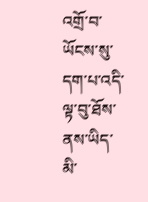འགྲོ་བ་ཡོངས་སུ་དག་པ་འདི་ལྟ་བུ་ཐོས་ནས་ཡིད་མི་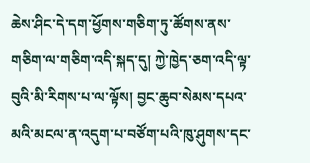ཆེས་ཤིང་དེ་དག་ཕྱོགས་གཅིག་ཏུ་ཚོགས་ནས་གཅིག་ལ་གཅིག་འདི་སྐད་དུ། ཀྱེ་ཁྱེད་ཅག་འདི་ལྟ་བུའི་མི་རིགས་པ་ལ་ལྟོས། བྱང་ཆུབ་སེམས་དཔའ་མའི་མངལ་ན་འདུག་པ་བཙོག་པའི་ཁུ་ཤུགས་དང་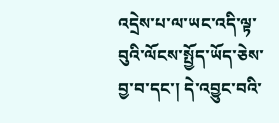འདྲེས་པ་ལ་ཡང་འདི་ལྟ་བུའི་ལོངས་སྤྱོད་ཡོད་ཅེས་བྱ་བ་དང་། དེ་འབྱུང་བའི་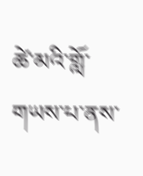ཚེ་མའི་གློ་གཡས་པ་ནས་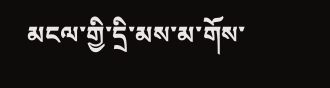མངལ་གྱི་དྲི་མས་མ་གོས་